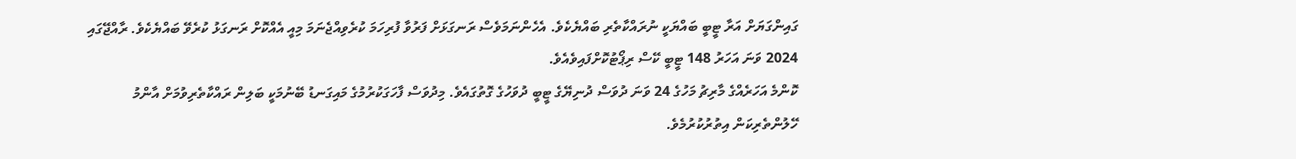ގައިންގަޔަށް އަރާ ޓީބީ ބައްޔަކީ ނުރައްކާތެރި ބައްޔެކެވެ. އެހެންނަމަވެސް ރަނގަޅަށް ފަރުވާ ފުރިހަމަ ކުރެވިއްޖެނަމަ މިއީ އެއްކޮށް ރަނގަޅު ކުރެވޭ ބައްޔެކެވެ. ރާއްޖޭގައި 2024 ވަނަ އަހަރު 148 ޓީބީ ކޭސް ރިޕޯޓުކޮށްފައިވެއެވެ.
ކޮންމެ އަހަރެއްގެ މާރިޗު މަހުގެ 24 ވަނަ ދުވަސް ދުނިޔޭގެ ޓީބީ ދުވަހުގެ ގޮތުގައެވެ. މިދުވަސް ފާހަގަކުރުމުގެ މައިގަނޑު ބޭނުމަކީ ބަލިން ރައްކާތެރިވުމަށް އާންމު ހޭލުންތެރިކަން އިތުރުކުރުމެވެ.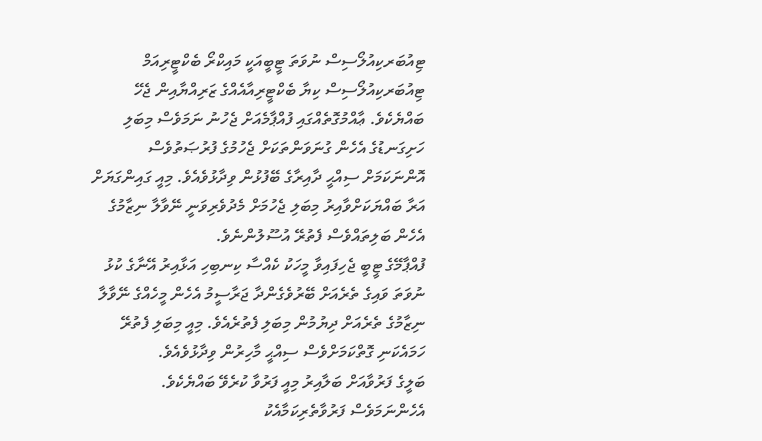ޓިއުބަރކިއުލޯސިސް ނުވަތަ ޓީބީއަކީ މައިކްރޯ ބެކްޓީރިއަމް ޓިއުބަރކިއުލޯސިސް ކިޔާ ބެކްޓީރިއާއެއްގެ ޒަރިއްޔާއިން ޖެހޭ ބައްޔެކެވެ. ޢާއްމުގޮތެއްގައި ފުއްޕާމެއަށް ޖެހުނު ނަމަވެސް މިބަލި ހަށިގަނޑުގެ އެހެން ގުނަވަންތަކަށް ޖެހުމުގެ ފުރުޞަތުވެސް އޮންނަކަމަށް ސިއްޙީ ދާއިރާގެ ބޭފުޅުން ވިދާޅުވެއެވެ. މިއީ ގައިންގަޔަށް އަރާ ބައްޔަކަށްވާއިރު މިބަލި ޖެހުމަށް މެދުވެރިވަނީ ނޭވާލާ ނިޒާމުގެ އެހެން ބަލިތައްވެސް ފެތުރޭ އުސޫލުންނެވެ.
ފުއްޕާމޭގެ ޓީބީ ޖެހިފައިވާ މީހަކު ކެއްސާ ކިނބިހި އަޅާއިރު އޭނާގެ ކުޅު ނުވަތަ ވައިގެ ތެރެއަށް ބޭރުވެގެންދާ ޖަރާސީމު އެހެން މީހެއްގެ ނޭވާލާ ނިޒާމުގެ ތެރެއަށް ދިޔުމުން މިބަލި ފެތުރެއެވެ. މިއީ މިބަލި ފެތުރޭ ހަމައެކަނި ގޮތްކަމަށްވެސް ސިއްޙީ މާހިރުން ވިދާޅުވެއެވެ.
ބަލީގެ ފަރުވާއަށް ބަލާއިރު މިއީ ފަރުވާ ކުރެވޭ ބައްޔެކެވެ. އެހެންނަމަވެސް ފަރުވާތެރިކަމާއެކު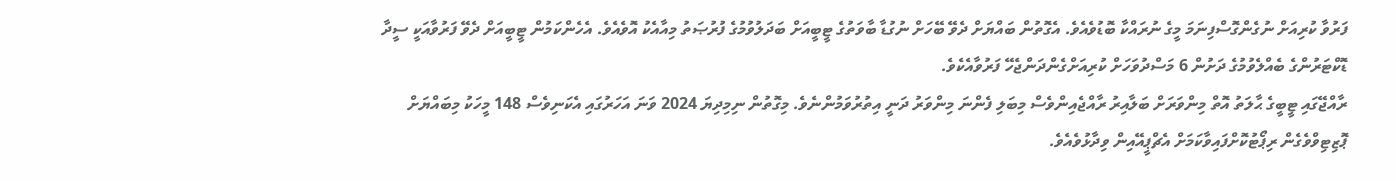ފަރުވާ ކުރިއަށް ނުގެންގޮސްފިނަމަ މީގެ ނުރައްކާ ބޮޑުވެއެވެ. އެގޮތުން ބައްޔަށް ދެވޭ ބޭހަށް ނުގުޑާ ބާވަތުގެ ޓީބީއަށް ބަދަލުވުމުގެ ފުރުޞަތު މިއާއެކު އޮވެއެވެ. އެހެންކަމުން ޓީބީއަށް ދެވޭ ފަރުވާއަކީ ސީދާ ޑޮކްޓަރުންގެ ބެއްލެވުމުގެ ދަށުން 6 މަސްދުވަހަށް ކުރިއަށްގެންދަންޖެހޭ ފަރުވާއެކެވެ.
ރާއްޖޭގައި ޓީބީގެ ޙާލަތު އޮތް މިންވަރަށް ބަލާއިރު ރާއްޖެއިންވެސް މިބަލި ފެންނަ މިންވަރު ދަނީ އިތުރުވަމުންނެވެ. މިގޮތުން ނިމިދިޔަ 2024 ވަނަ އަހަރުގައި އެކަނިވެސް 148 މީހަކު މިބައްޔަށް ޕޮޒިޓިވްވެގެން ރިޕޯޓުކޮށްފައިވާކަމަށް އެޗްޕީއޭއިން ވިދާޅުވެއެވެ.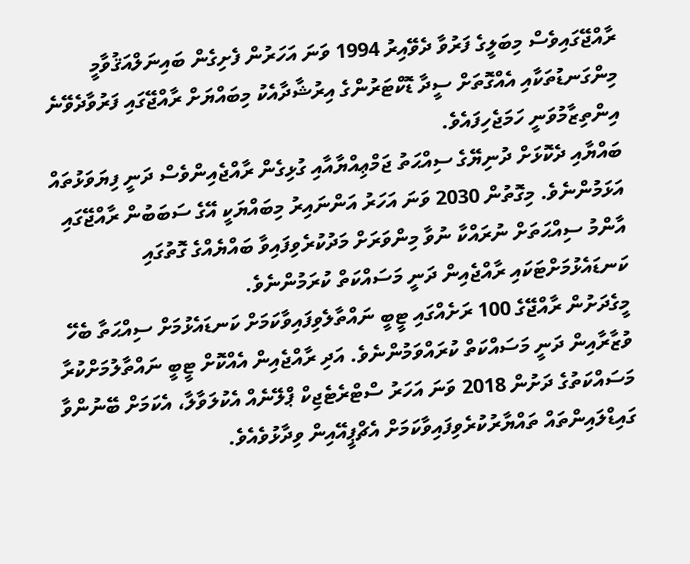ރާއްޖޭގައިވެސް މިބަލީގެ ފަރުވާ ދެވޭއިރު 1994 ވަނަ އަހަރުން ފެށިގެން ބައިނަލްއަޤުވާމީ މިންގަނޑުތަކާއި އެއްގޮތަށް ސީދާ ޑޮކްޓަރުންގެ އިރުޝާދާއެކު މިބައްޔަށް ރާއްޖޭގައި ފަރުވާދެވޭނެ އިންތިޒާމުވަނީ ހަމަޖެހިފައެވެ.
ބައްޔާއި ދެކޮޅަށް ދުނިޔޭގެ ސިއްޙަތު ޖަމްޢިއްޔާއާއި ގުޅިގެން ރާއްޖެއިންވެސް ދަނީ ފިޔަވަޅުތައް އަޅަމުންނެވެ. މިގޮތުން 2030 ވަނަ އަހަރު އަންނައިރު މިބައްޔަކީ އޭގެ ސަބަބުން ރާއްޖޭގައި އާންމު ސިއްޙަތަށް ނުރައްކާ ނުވާ މިންވަރަށް މަދުކުރެވިފައިވާ ބައްޔެއްގެ ގޮތުގައި ކަނޑައެޅުމަށްޓަކައި ރާއްޖެއިން ދަނީ މަސައްކަތް ކުރަމުންނެވެ.
މީގެދަށުން ރާއްޖޭގެ 100 ރަށެއްގައި ޓީބީ ނައްތާލެވިފައިވާކަމަށް ކަނޑައެޅުމަށް ސިއްޙަތާ ބެހޭ ވުޒާރާއިން ދަނީ މަސައްކަތް ކުރައްވަމުންނެވެ. އަދި ރާއްޖެއިން އެއްކޮށް ޓީބީ ނައްތާލުމަށްކުރާ މަސައްކަތުގެ ދަށުން 2018 ވަނަ އަހަރު ސްޓްރެޓެޖިކް ޕްލޭނެއް އެކުލަވާލާ، އެކަމަށް ބޭނުންވާ ގައިޑްލައިންތައް ތައްޔާރުކުރެވިފައިވާކަމަށް އެޗްޕީއޭއިން ވިދާޅުވެއެވެ.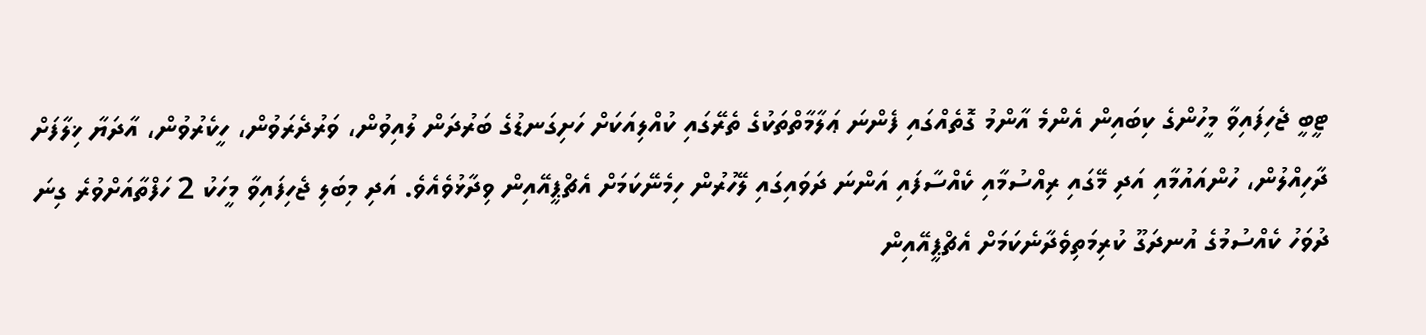ޓީބީ ޖެހިފައިވާ މީހުންގެ ކިބައިން އެންމެ އާންމު ގޮތެއްގައި ފެންނަ ޢަލާމާތްތަކުގެ ތެރޭގައި ކުއްލިއަކަށް ހަށިގަނޑުގެ ބަރުދަން ލުއިވުން، ވަރުދެރަވުން، ހީކެރުވުން، އާދަޔާ ޚިލާފަށް ދާހިއްލުން، ހުންއައުމާއި އަދި މޭގައި ރިއްސުމާއި ކެއްސާފައި އަންނަ ދަވައިގައި ލޭހުރުން ހިމެނޭކަމަށް އެޗްޕީއޭއިން ވިދާޅުވެއެވެ. އަދި މިބަލި ޖެހިފައިވާ މީހަކު 2 ހަފްތާއަށްވުރެ ގިނަ ދުވަހު ކެއްސުމުގެ އުނދަގޫ ކުރިމަތިވެދާނެކަމަށް އެޗްޕީއޭއިން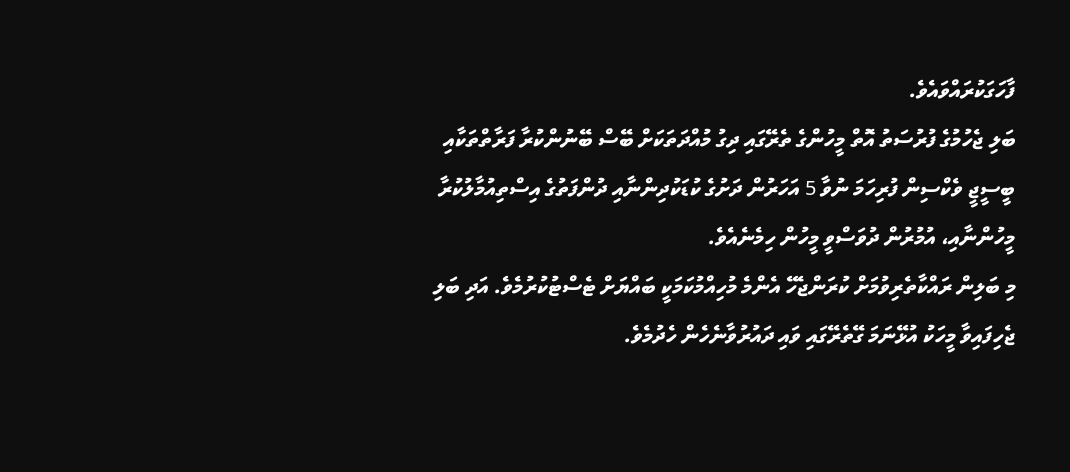ފާހަގަކުރައްވައެވެ.
ބަލި ޖެހުމުގެ ފުރުސަތު އޮތް މީހުންގެ ތެރޭގައި ދިގު މުއްދަތަކަށް ބޭސް ބޭނުންކުރާ ފަރާތްތަކާއި ބީސީޖީ ވެކްސިން ފުރިހަމަ ނުވާ 5 އަހަރުން ދަށުގެ ކުޑަކުދިންނާއި ދުންފަތުގެ އިސްތިއުމާލުކުރާ މީހުންނާއި، އުމުރުން ދުވަސްވީ މީހުން ހިމެނެއެވެ.
މި ބަލިން ރައްކާތެރިވުމަށް ކުރަންޖެހޭ އެންމެ މުހިއްމުކަމަކީ ބައްޔަށް ޓެސްޓުކުރުމެވެ. އަދި ބަލި ޖެހިފައިވާ މީހަކު އުޅޭނަމަ ގޭތެރޭގައި ވައި ދައުރުވާނެހެން ހެދުމެވެ.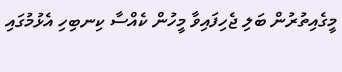މީގެއިތުރުން ބަލި ޖެހިފައިވާ މީހުން ކެއްސާ ކިނބިހި އެޅުމުގައި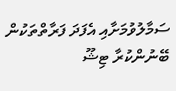ސަމާލުވުމަށާއި އެފަދަ ފަރާތްތަކުން ބޭނުންކުރާ ޓިޝޫ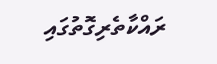ރައްކާތެރިގޮތުގައި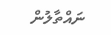ނައްތާލުން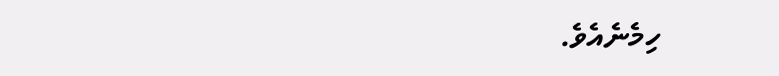ހިމެނެއެވެ.